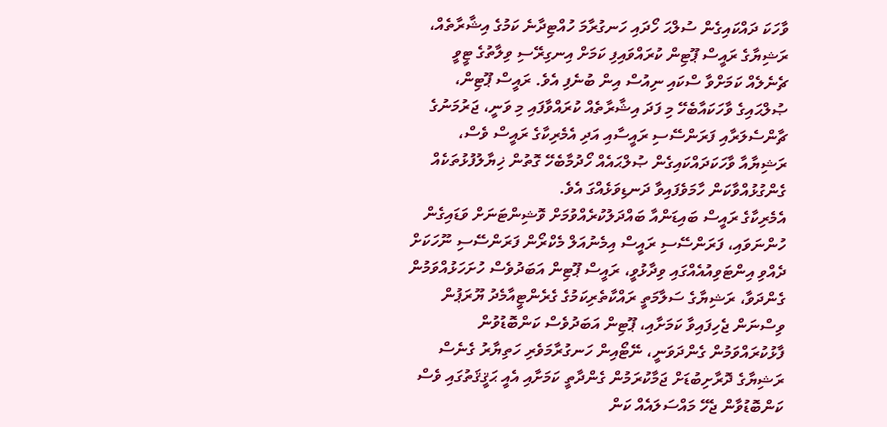ވާހަކަ ދައްކައިގެން ސުލްޙަ ހޯދައި ހަނގުރާމަ ހުއްޓިދާނެ ކަމުގެ އިޝާރާތެއް، ރަޝިޔާގެ ރައީސް ޕޫޓިން ކުރައްވައިފި ކަމަށް އިނގިރޭސި ވިލާތުގެ ޓީވީ ޗެނެލެއް ކަމަށްވާ ސްކައި ނިއުސް އިން ބުނެފި އެވެ. ރައީސް ޕޫޓިން، ޞުލްޙައިގެ ވާހަކައާބެހޭ މި ފަދަ އިޝާރާތެއް ކުރައްވާފައި މި ވަނީ، ޖަރުމަނުގެ ޗާންސެލަރާއި ފަރަންސޭސި ރައީސާއި އަދި އެމެރިކާގެ ރައީސް ވެސް، ރަޝިޔާއާ ވާހަކަދައްކައިގެން ޞުލްޙައެއް ހޯދުމާބެހޭ ގޮތުން ޚިޔާލުފުޅުތަކެއް ގެންގުޅުއްވާކަން ހާމަވެފައިވާ ދަނޑިވަޅެއްގަ އެވެ.
އެމެރިކާގެ ރައީސް ބައިޑަންއާ ބައްދަލުކުރެއްވުމަށް ވޮޝިންޓަނަށް ވަޑައިގެން ހުންނަވައި، ފަރަންސޭސި ރައީސް އިމެނުއަލް މެކްރޯން ފަރަންސޭސި ނޫހަކަށް ދެއްވި އިންޓަވިއުއެއްގައި ވިދާޅުވީ، ރައީސް ޕޫޓިން އަބަދުވެސް ހުށަހަޅުއްވަމުން ގެންދަވާ، ރަޝިޔާގެ ސަލާމަތީ ރައްކާތެރިކަމުގެ ގެރެންޓީއާމެދު ޔޫރަޕުން ވިސްނަން ޖެހިފައިވާ ކަމަށާއި، ޕޫޓިން އަބަދުވެސް ކަންބޮޑުވުން ފާޅުކުރައްވަމުން ގެންދަވަނީ، ނޭޓޯއިން ހަނގުރާމަވެރި ހަތިޔާރު ގެނެސް ރަޝިޔާގެ ދޮރާށިބުޑަށް ޖަމާކުރަމުން ގެންދާތީ ކަމަށާއި އެއީ ޙަޤީޤަތުގައި ވެސް ކަންބޮޑުވާން ޖެހޭ މައްސަލައެއް ކަން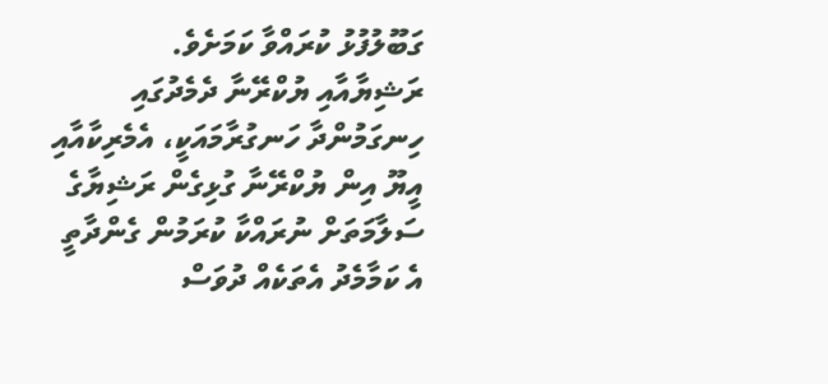ގަބޫލުފުޅު ކުރައްވާ ކަމަށެވެ.
ރަޝިޔާއާއި ޔުކްރޭނާ ދެމެދުގައި ހިނގަމުންދާ ހަނގުރާމައަކީ، އެމެރިކާއާއި އީޔޫ އިން ޔުކްރޭނާ ގުޅިގެން ރަޝިޔާގެ ސަލާމަތަށް ނުރައްކާ ކުރަމުން ގެންދާތީ އެ ކަމާމެދު އެތަކެއް ދުވަސް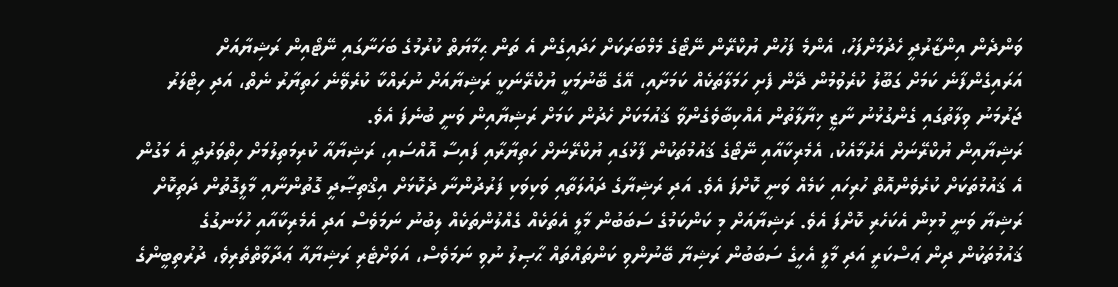ވަންދެން އިންޒާރުދީ ހެދުމަށްފަހު، އެންމެ ފަހުން ޔުކްރޭން ނޭޓޯގެ މެމްބަރަކަށް ހަދައިގެން އެ ތަން ޙިމާޔަތް ކުރުމުގެ ބަހަނާގައި ނޭޓޯއިން ރަޝިޔާއަށް އަރައިގެންފާނެ ކަމަށް ގަބޫލު ކުރެވުމުން ދޭން ފެށި ހަމަލާތަކެއް ކަމަށާއި، އޭގެ ބޭނުމަކީ ޔުކްރޭނަކީ ރަޝިޔާއަށް ނުރައްކާ ކުރެވޭނެ ހަތިޔާރު ނެތް، އަދި ހިޓްލަރު ޖަރުމަނު ވިލާތުގައި ގެންގުޅުނު ނާޒީ ޚިޔާލާތުން އެއްކިބާވެގެންވާ ޤައުމަކަށް ހެދުން ކަމަށް ރަޝިޔާއިން ވަނީ ބުނެފަ އެވެ.
ރަޝިޔާއިން ޔުކްރޭނަށް އެރުމާއެކު، އެމެރިކާއާއި ނޭޓޯގެ ޤައުމުތަކުން ފާޅުގައި ޔުކްރޭނަށް ހަތިޔާރާއި ފައިސާ އޮއްސައި، ރަޝިޔާއާ ކުރިމަތިލުމަށް ހިތްވަރުދީ އެ މަގުން އެ ޤައުމުތަކަށް ކުރެވެންއޮތް ހުރިހައި ކަމެއް ވަނީ ކޮށްފަ އެވެ. އަދި ރަޝިޔާގެ ދައުލަތާއި ވަކިވަކި ފަރުދުންނާ ދެކޮޅަށް އިޤްތިޞާދީ ގޮތުންނާއި މާލީގޮތުން ދަތިކޮށް ރަޝިޔާ ވަނީ މުޅިން އެކަހެރި ކޮށްފަ އެވެ. ރަޝިޔާއަށް މި ކަންކަމުގެ ސަބަބުން މާލީ އެތަކެއް ގެއްލުންތަކެއް ލިބުނު ނަމަވެސް އަދި އެމެރިކާއާއި ހުޅަނގުގެ ޤައުމުތަކުން ދިން ޢަސްކަރީ އަދި މާލީ އެހީގެ ސަބަބުން ރަޝިޔާ ބޭނުންވި ކަންތައްތައް ޙާޞިލު ނުވި ނަމަވެސް، އަވަށްޓެރި ރަޝިޔާއާ ޢަދާވާތްތެރިވެ، ދުރުތިބީންގެ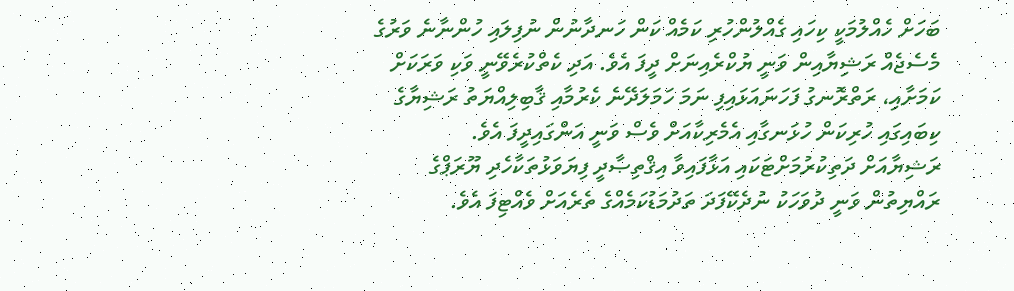ބަހަށް ހެއްލުމަކީ ކިހައި ގެއްލުންހުރި ކަމެއް ކަން ހަނދާނުން ނުފިލައި ހުންނާނެ ވަރުގެ މެސެޖެއް ރަޝިޔާއިން ވަނީ ޔުކްރެއިނަށް ދީފަ އެވެ. އަދި ކެތްކުރެވޭނީ ވަކި ވަރަކަށް ކަމަށާއި، ރަތްރޮނގު ފަހަނައަޅައިފި ނަމަ ހަމަލަދޭނެ ކެރުމާއި ޤާބިލިއްޔަތު ރަޝިޔާގެ ކިބައިގައި ހުރިކަން ހުޅަނގާއި އެމެރިކާއަށް ވެސް ވަނީ އަންގައިދީފަ އެވެ.
ރަޝިޔާއަށް ދަތިކުރުމަށްޓަކައި އަޅާފައިވާ އިޤްތިޞާދީ ފިޔަވަޅުތަކާހެދި ޔޫރަޕްގެ ރައްޔިތުން ވަނީ ދުވަހަކު ނުދެކޭފަދަ ތަދުމަޑުކަމެއްގެ ތެރެއަށް ވެއްޓިފަ އެވެ.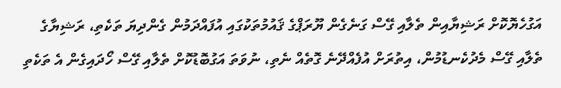އަގުހެޔޮކޮށް ރަޝިޔާއިން ތެލާއި ގޭސް ގަނެގެން ޔޫރަޕްގެ ޤައުމުތަކުގައި އުފައްދަމުން ގެންދިޔަ ތަކެތި، ރަޝިޔާގެ ތެލާއި ގޭސް މެދުކެނޑުމުން، އިތުރަށް އުފެއްދޭނެ ގޮތެއް ނެތި، ނުވަތަ އަގުބޮޑުކޮށް ތެލާއި ގޭސް ހޯދައިގެން އެ ތަކެތި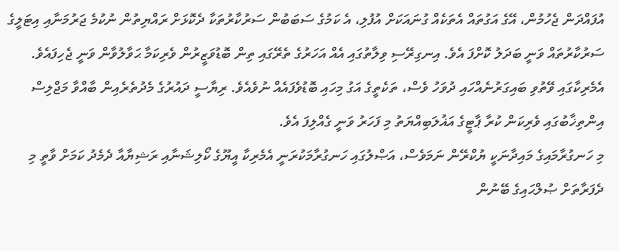އުފައްދަން ޖެހުމުން، އޭގެ އަގުތައް އެތަކެއް ގުނައަކަށް އުފުލި، އެ ކަމުގެ ސަބަބުން ސަރުކާރުތަކާ ދެކޮޅަށް ރައްޔިތުން ނުކުމެ ޖަރުމަނާއި އިޓަލީގެ ސަރުކާރުތައް ވަނީ ބަދަލު ކޮށްފަ އެވެ. އިނގިރޭސި ވިލާތުގައި އެއް އަހަރުގެ ތެރޭގައި ތިން ބޮޑުވަޒީރުން ވެރިކަމާ ޙަވާލުވާން ވަނީ ޖެހިފައެވެ. އެމެރިކާގައި ވޭތުވި ބައިގަރުނެއްހައި ދުވަހު ވެސް، ތަކެތީގެ އަގު މިހައި ބޮޑުވެފައެއް ނުވެއެވެ. ރިޔާސީ ދައުރުގެ މެދުތެރެއިން ބާއްވާ މަޖްލިސް އިންތިޚާބުގައި ވެރިކަން ކުރާ ޕާޓީގެ އަޣުލަބިއްޔަތު މި ފަހަރު ވަނީ ގެއްލިފަ އެވެ.
މި ހަނގުރާމައިގެ މައިދާނަކީ ޔުކްރޭން ނަމަވެސް، އަޞްލުގައި ހަނގުރާމަކުރަނީ އެމެރިކާ އީޔޫގެ ކޯލިޝަނާއި ރަޝިޔާއާ ދެމެދު ކަމަށް ވާތީ މި ދެފަރާތަށް ޞުލްޙައިގެ ބޭނުން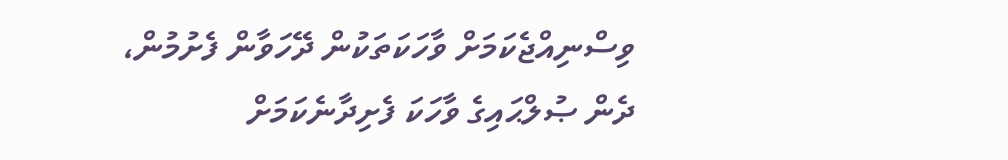ވިސްނިއްޖެކަމަށް ވާހަކަތަކުން ދޭހަވާން ފެށުމުން، ދެން ޞުލްޙައިގެ ވާހަކަ ފެށިދާނެކަމަށް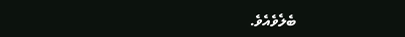ބެލެވެއެވެ.